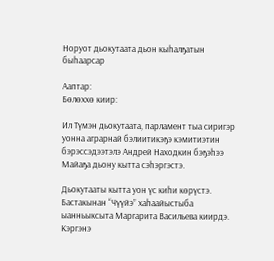Норуот дьокутаата дьон кыһалҕатын быһаарсар

Ааптар:
Бөлөххө киир:

Ил Түмэн дьокутаата, парламент тыа сиригэр уонна аграрнай бэлиитикэҕэ кэмитиэтин бэрэссэдээтэлэ Андрей Находкин бэҕэһээ Майаҕа дьону кытта сэһэргэстэ.

Дьокутааты кытта уон үс киһи көрүстэ. Бастакынан “Чүүйэ” хаһаайыстыба ыанньыксыта Маргарита Васильева киирдэ. Кэргэнэ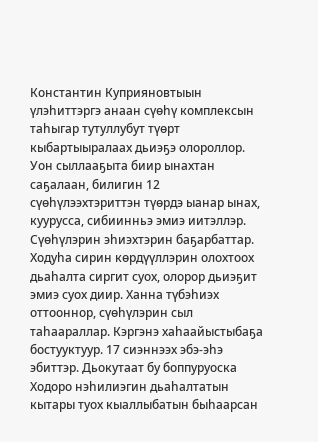Константин Куприяновтыын үлэһиттэргэ анаан сүөһү комплексын таһыгар тутуллубут түөрт кыбартыыралаах дьиэҕэ олороллор. Уон сыллааҕыта биир ынахтан саҕалаан, билигин 12 сүөһүлээхтэриттэн түөрдэ ыанар ынах, куурусса, сибиинньэ эмиэ иитэллэр. Сүөһүлэрин эһиэхтэрин баҕарбаттар. Ходуһа сирин көрдүүллэрин олохтоох дьаһалта сиргит суох, олорор дьиэҕит эмиэ суох диир. Ханна түбэһиэх оттооннор, сүөһүлэрин сыл таһаараллар. Кэргэнэ хаһаайыстыбаҕа бостууктуур. 17 сиэннээх эбэ-эһэ эбиттэр. Дьокутаат бу боппуруоска Ходоро нэһилиэгин дьаһалтатын кытары туох кыаллыбатын быһаарсан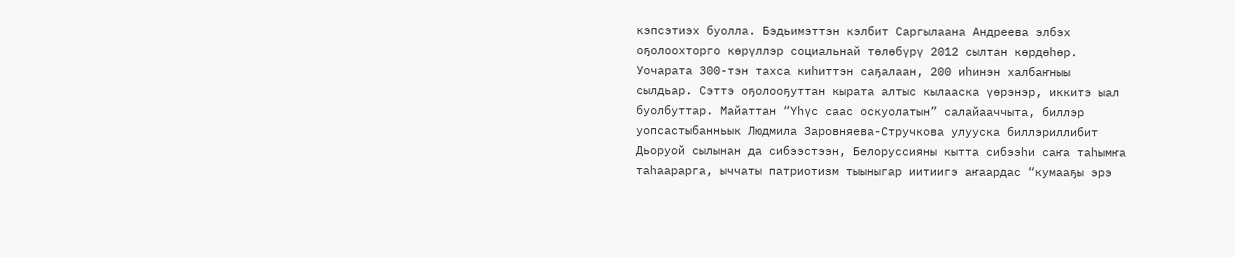кэпсэтиэх буолла. Бэдьимэттэн кэлбит Саргылаана Андреева элбэх оҕолоохторго көрүллэр социальнай төлөбүрү 2012 сылтан көрдөһөр. Уочарата 300-тэн тахса киһиттэн саҕалаан, 200 иһинэн халбаҥныы сылдьар. Сэттэ оҕолооҕуттан кырата алтыс кылааска үөрэнэр, иккитэ ыал буолбуттар. Майаттан “Үһүс саас оскуолатын” салайааччыта, биллэр уопсастыбанньык Людмила Заровняева-Стручкова улууска биллэриллибит Дьоруой сылынан да сибээстээн, Белоруссияны кытта сибээһи саҥа таһымҥа таһаарарга, ыччаты патриотизм тыыныгар иитиигэ аҥаардас “кумааҕы эрэ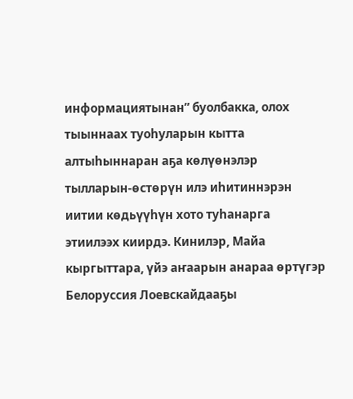информациятынан” буолбакка, олох тыыннаах туоһуларын кытта алтыһыннаран аҕа көлүөнэлэр тылларын-өстөрүн илэ иһитиннэрэн иитии көдьүүһүн хото туһанарга этиилээх киирдэ. Кинилэр, Майа кыргыттара, үйэ аҥаарын анараа өртүгэр Белоруссия Лоевскайдааҕы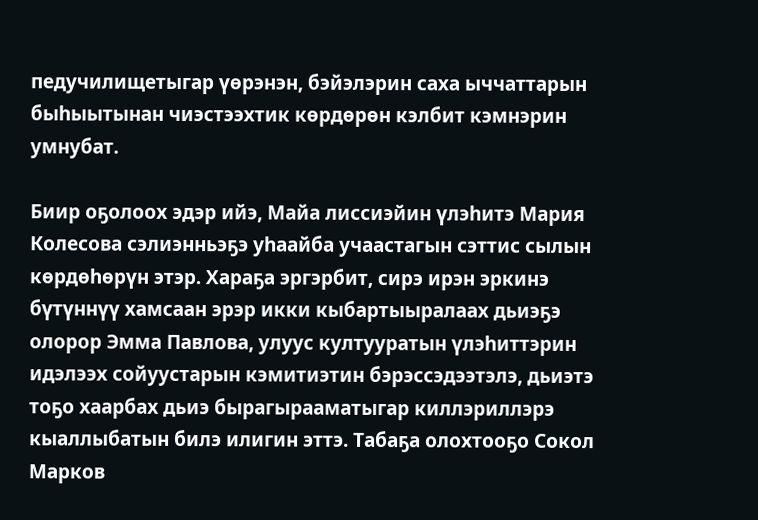педучилищетыгар үөрэнэн, бэйэлэрин саха ыччаттарын быһыытынан чиэстээхтик көрдөрөн кэлбит кэмнэрин умнубат.

Биир оҕолоох эдэр ийэ, Майа лиссиэйин үлэһитэ Мария Колесова сэлиэнньэҕэ уһаайба учаастагын сэттис сылын көрдөһөрүн этэр. Хараҕа эргэрбит, сирэ ирэн эркинэ бүтүннүү хамсаан эрэр икки кыбартыыралаах дьиэҕэ олорор Эмма Павлова, улуус култууратын үлэһиттэрин идэлээх сойуустарын кэмитиэтин бэрэссэдээтэлэ, дьиэтэ тоҕо хаарбах дьиэ бырагырааматыгар киллэриллэрэ кыаллыбатын билэ илигин эттэ. Табаҕа олохтооҕо Сокол Марков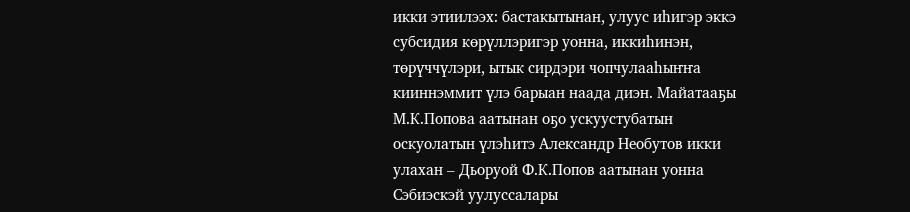икки этиилээх: бастакытынан, улуус иһигэр эккэ субсидия көрүллэригэр уонна, иккиһинэн, төрүччүлэри, ытык сирдэри чопчулааһыҥҥа кииннэммит үлэ барыан наада диэн. Майатааҕы М.К.Попова аатынан оҕо ускуустубатын оскуолатын үлэһитэ Александр Необутов икки улахан – Дьоруой Ф.К.Попов аатынан уонна Сэбиэскэй уулуссалары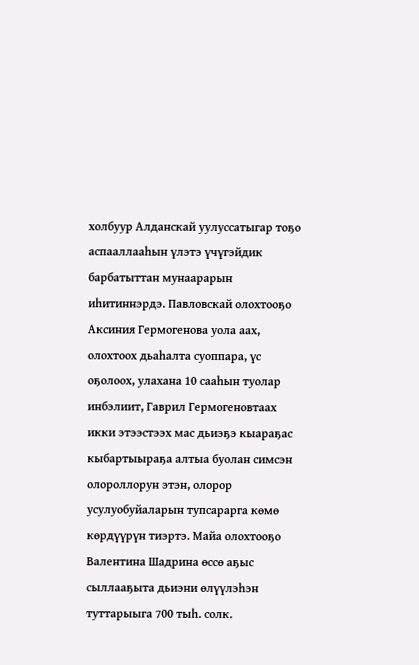холбуур Алданскай уулуссатыгар тоҕо аспааллааһын үлэтэ үчүгэйдик барбатыттан мунаарарын иһитиннэрдэ. Павловскай олохтооҕо Аксиния Гермогенова уола аах, олохтоох дьаһалта суоппара, үс оҕолоох, улахана 10 сааһын туолар инбэлиит, Гаврил Гермогеновтаах икки этээстээх мас дьиэҕэ кыараҕас кыбартыыраҕа алтыа буолан симсэн олороллорун этэн, олорор усулуобуйаларын тупсарарга көмө көрдүүрүн тиэртэ. Майа олохтооҕо Валентина Шадрина өссө аҕыс сыллааҕыта дьиэни өлүүлэһэн туттарыыга 700 тыһ. солк.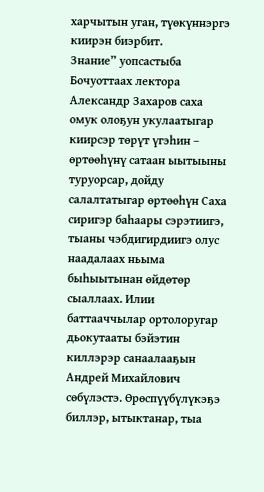харчытын уган, түөкүннэргэ киирэн биэрбит.
Знание” уопсастыба Бочуоттаах лектора Александр Захаров саха омук олоҕун укулаатыгар киирсэр төрүт үгэһин – өртөөһүнү сатаан ыытыыны туруорсар, дойду салалтатыгар өртөөһүн Саха сиригэр баһаары сэрэтиигэ, тыаны чэбдигирдиигэ олус наадалаах ньыма быһыытынан өйдөтөр сыаллаах. Илии баттааччылар ортолоругар дьокутааты бэйэтин киллэрэр санаалааҕын Андрей Михайлович сөбүлэстэ. Өрөспүүбүлүкэҕэ биллэр, ытыктанар, тыа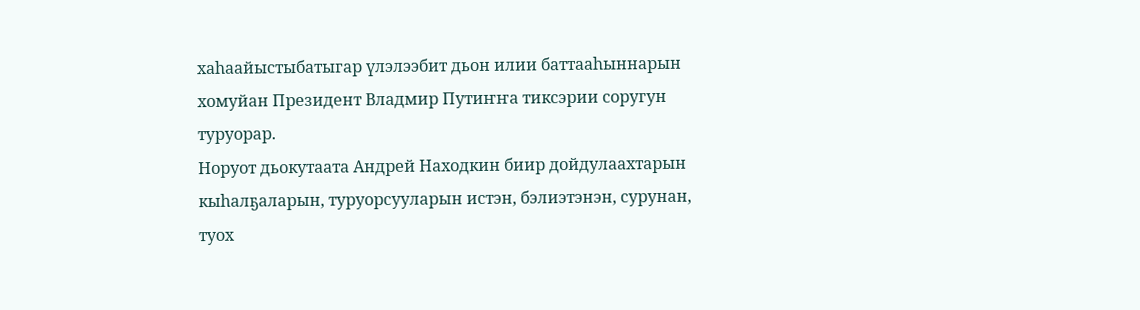хаһаайыстыбатыгар үлэлээбит дьон илии баттааһыннарын хомуйан Президент Владмир Путиҥҥа тиксэрии соругун туруорар.
Норуот дьокутаата Андрей Находкин биир дойдулаахтарын кыһалҕаларын, туруорсууларын истэн, бэлиэтэнэн, сурунан, туох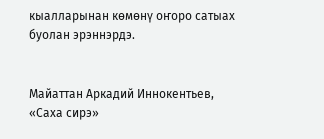кыалларынан көмөнү оҥоро сатыах буолан эрэннэрдэ.


Майаттан Аркадий Иннокентьев, «Саха сирэ»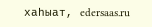хаһыат, edersaas.ru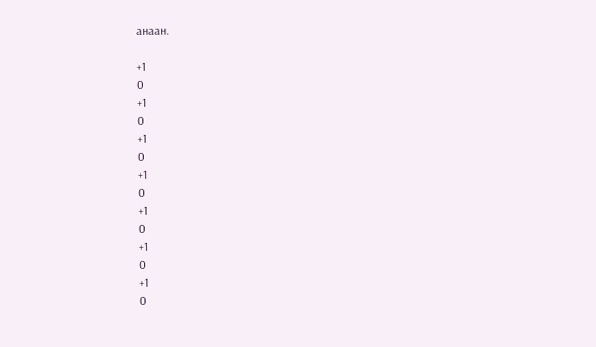анаан.

+1
0
+1
0
+1
0
+1
0
+1
0
+1
0
+1
0